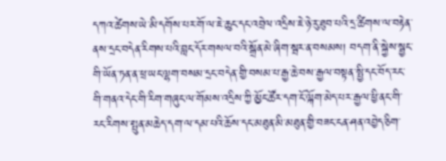དཀའ་ཚེགས་ཡེ་མི་དགོས་པར་གོ་ལ་ཇེ་ཆུང་དང་འབྲེལ་འདྲིས་ཇེ་ཉེ་རུ་ཐུབ་པའི་དྲ་ཚིགས་ལ་བརྟེན་ནས་དྲང་བདེན་རིགས་པའི་བླང་དོར་གསལ་བའི་སྒྲོན་མེ་ཞིག་སྦར་ན་བསམས། བདག་ནི་སྐྱེས་སྦྱང་གི་ཡོན་ཏན་ན་ཕྲ་ཡང་ལྷག་བསམ་དྲང་བདེན་གྱི་བསམ་པ་རྒྱ་ཆེ་བས་རྒྱལ་བསྟན་སྤྱི་དང་བོད་རང་གི་གནའ་དེང་གི་རིག་གཞུང་ལ་གོམས་འདྲིས་ཀྱི་མྱོང་ཚོར་དག་ངོ་ལྐོག་མེད་པར་རྒྱལ་ཕྱི་ནང་གི་རང་རིགས་སྤུན་མཆེད་དག་ལ་དམ་པའི་ཆོས་དང་མཐུན་མི་མཐུན་གྱི་བཟང་ངན་ཤན་འབྱེད་ཅིག་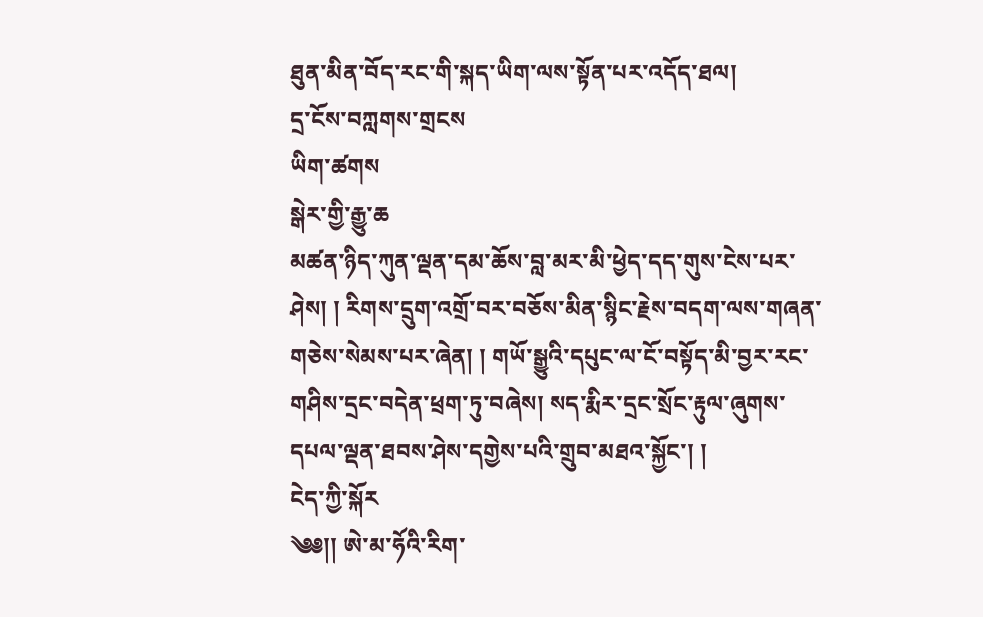ཐུན་མིན་བོད་རང་གི་སྐད་ཡིག་ལས་སྟོན་པར་འདོད་ཐལ།
དྲ་ངོས་བཀླགས་གྲངས
ཡིག་ཚགས
སྒེར་གྱི་རྒྱུ་ཆ
མཚན་ཉིད་ཀུན་ལྡན་དམ་ཆོས་བླ་མར་མི་ཕྱེད་དད་གུས་ངེས་པར་ཤེས། ། རིགས་དྲུག་འགྲོ་བར་བཅོས་མིན་སྙིང་རྗེས་བདག་ལས་གཞན་གཅེས་སེམས་པར་ཞེན། ། གཡོ་སྒྱུའི་དཔུང་ལ་ངོ་བསྟོད་མི་བྱར་རང་གཤིས་དྲང་བདེན་ཕྲག་ཏུ་བཞེས། སད་རྨིར་དྲང་སྲོང་རྟུལ་ཞུགས་དཔལ་ལྡན་ཐབས་ཤེས་དགྱེས་པའི་གྲུབ་མཐའ་སྐྱོང་། །
ངེད་ཀྱི་སྐོར
༄༅།། ཨེ་མ་ཧོའི་རིག་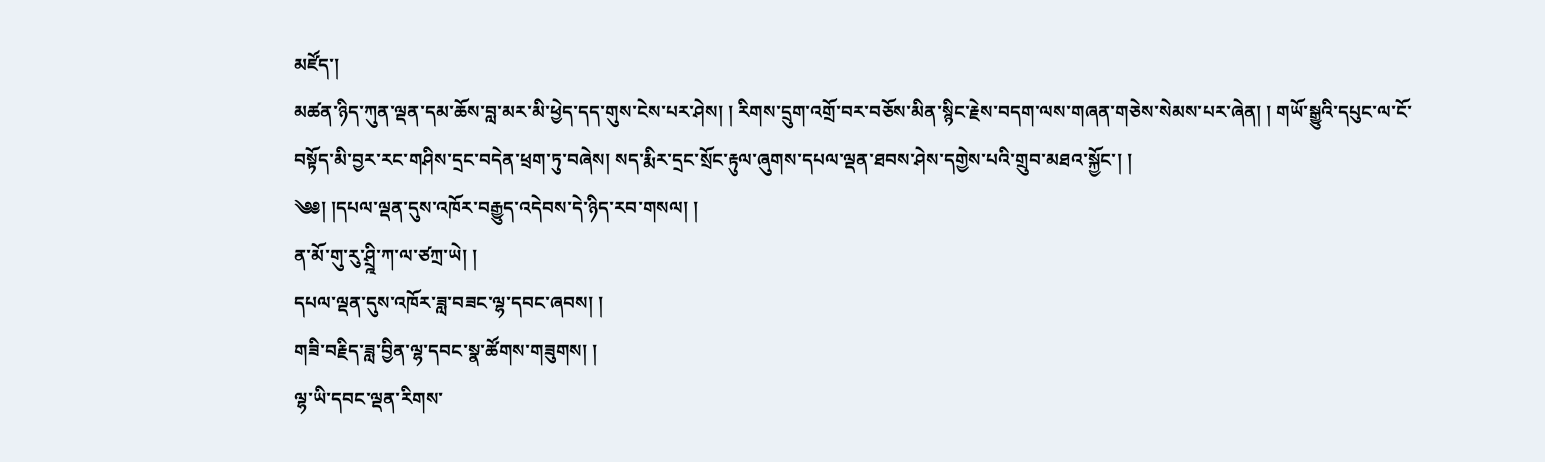མཛོད་།
མཚན་ཉིད་ཀུན་ལྡན་དམ་ཆོས་བླ་མར་མི་ཕྱེད་དད་གུས་ངེས་པར་ཤེས། ། རིགས་དྲུག་འགྲོ་བར་བཅོས་མིན་སྙིང་རྗེས་བདག་ལས་གཞན་གཅེས་སེམས་པར་ཞེན། ། གཡོ་སྒྱུའི་དཔུང་ལ་ངོ་བསྟོད་མི་བྱར་རང་གཤིས་དྲང་བདེན་ཕྲག་ཏུ་བཞེས། སད་རྨིར་དྲང་སྲོང་རྟུལ་ཞུགས་དཔལ་ལྡན་ཐབས་ཤེས་དགྱེས་པའི་གྲུབ་མཐའ་སྐྱོང་། །
༄༅། །དཔལ་ལྡན་དུས་འཁོར་བརྒྱུད་འདེབས་དེ་ཉིད་རབ་གསལ། །
ན་མོ་གུ་རུ་ཤྲྰི་ཀ་ལ་ཙཀྲ་ཡེ། །
དཔལ་ལྡན་དུས་འཁོར་ཟླ་བཟང་ལྷ་དབང་ཞབས། །
གཟི་བརྗིད་ཟླ་བྱིན་ལྷ་དབང་སྣ་ཚོགས་གཟུགས། །
ལྷ་ཡི་དབང་ལྡན་རིགས་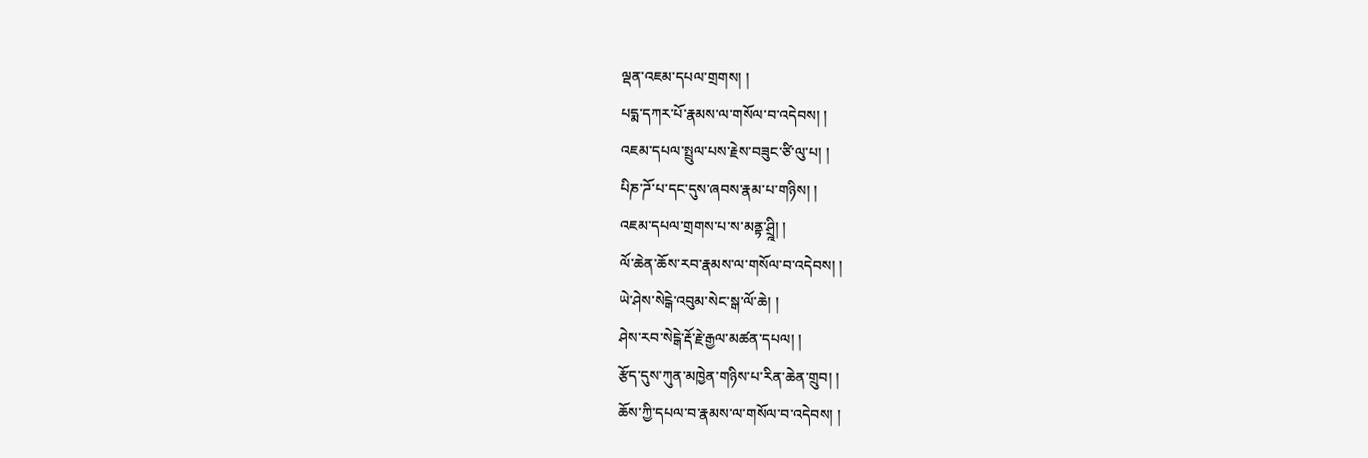ལྡན་འཇམ་དཔལ་གྲགས། །
པདྨ་དཀར་པོ་རྣམས་ལ་གསོལ་བ་འདེབས། །
འཇམ་དཔལ་སྤྲུལ་པས་རྗེས་བཟུང་ཙི་ལུ་པ། །
པིཎ་ཌོ་པ་དང་དུས་ཞབས་རྣམ་པ་གཉིས། །
འཇམ་དཔལ་གྲགས་པ་ས་མནྟ་ཤྲྰི། །
ལོ་ཆེན་ཆོས་རབ་རྣམས་ལ་གསོལ་བ་འདེབས། །
ཡེ་ཤེས་སེངྒེ་འབུམ་སེང་སྒ་ལོ་ཆེ། །
ཤེས་རབ་སེངྒེ་རྡོ་རྗེ་རྒྱལ་མཚན་དཔལ། །
རྩོད་དུས་ཀུན་མཁྱེན་གཉིས་པ་རིན་ཆེན་གྲུབ། །
ཆོས་ཀྱི་དཔལ་བ་རྣམས་ལ་གསོལ་བ་འདེབས། །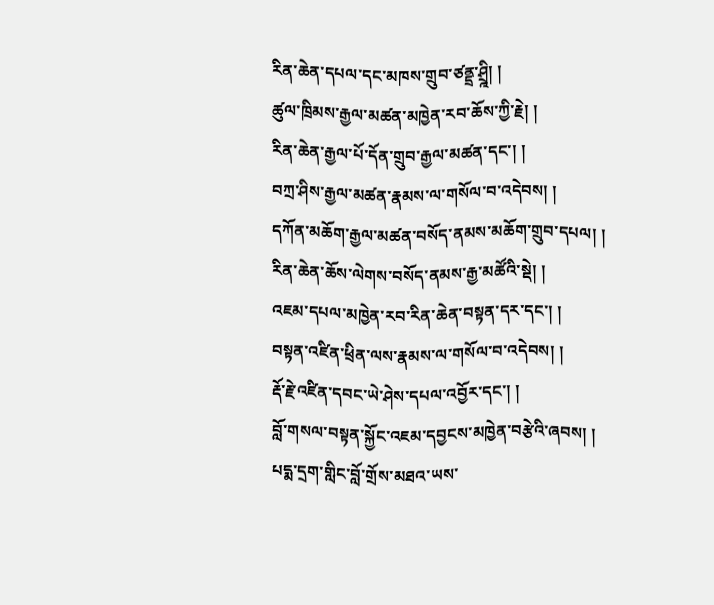རིན་ཆེན་དཔལ་དང་མཁས་གྲུབ་ཙནྡྲ་ཤྲྰི། །
ཚུལ་ཁྲིམས་རྒྱལ་མཚན་མཁྱེན་རབ་ཆོས་ཀྱི་རྗེ། །
རིན་ཆེན་རྒྱལ་པོ་དོན་གྲུབ་རྒྱལ་མཚན་དང་། །
བཀྲ་ཤིས་རྒྱལ་མཚན་རྣམས་ལ་གསོལ་བ་འདེབས། །
དཀོན་མཆོག་རྒྱལ་མཚན་བསོད་ནམས་མཆོག་གྲུབ་དཔལ། །
རིན་ཆེན་ཆོས་ལེགས་བསོད་ནམས་རྒྱ་མཚོའི་སྡེ། །
འཇམ་དཔལ་མཁྱེན་རབ་རིན་ཆེན་བསྟན་དར་དང་། །
བསྟན་འཛིན་ཕྲིན་ལས་རྣམས་ལ་གསོལ་བ་འདེབས། །
རྡོ་རྗེ་འཛིན་དབང་ཡེ་ཤེས་དཔལ་འབྱོར་དང་། །
བློ་གསལ་བསྟན་སྐྱོང་འཇམ་དབྱངས་མཁྱེན་བརྩེའི་ཞབས། །
པདྨ་དྲག་གླིང་བློ་གྲོས་མཐའ་ཡས་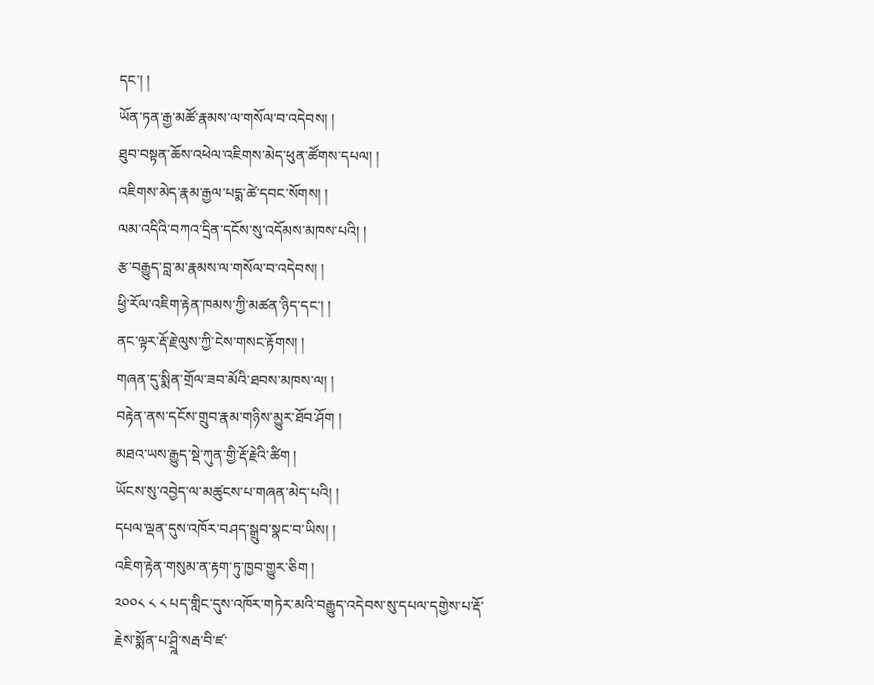དང་། །
ཡོན་ཏན་རྒྱ་མཚོ་རྣམས་ལ་གསོལ་བ་འདེབས། །
ཐུབ་བསྟན་ཆོས་འཕེལ་འཇིགས་མེད་ཕུན་ཚོགས་དཔལ། །
འཇིགས་མེད་རྣམ་རྒྱལ་པདྨ་ཚེ་དབང་སོགས། །
ལམ་འདིའི་བཀའ་དྲིན་དངོས་སུ་འདོམས་མཁས་པའི། །
རྩ་བརྒྱུད་བླ་མ་རྣམས་ལ་གསོལ་བ་འདེབས། །
ཕྱི་རོལ་འཇིག་རྟེན་ཁམས་ཀྱི་མཚན་ཉིད་དང་། །
ནང་ལྟར་རྡོ་རྗེ་ལུས་ཀྱི་ངེས་གསང་རྟོགས། །
གཞན་དུ་སྨིན་གྲོལ་ཟབ་མོའི་ཐབས་མཁས་ལ། །
བརྟེན་ནས་དངོས་གྲུབ་རྣམ་གཉིས་མྱུར་ཐོབ་ཤོག །
མཐའ་ཡས་རྒྱུད་སྡེ་ཀུན་གྱི་རྡོ་རྗེའི་ཚིག །
ཡོངས་སུ་འབྱེད་ལ་མཚུངས་པ་གཞན་མེད་པའི། །
དཔལ་ལྡན་དུས་འཁོར་བཤད་སྒྲུབ་སྣང་བ་ཡིས། །
འཇིག་རྟེན་གསུམ་ན་རྟག་ཏུ་ཁྱབ་གྱུར་ཅིག །
༢༠༠༨ ༨ ༨ པད་གླིང་དུས་འཁོར་གཏེར་མའི་བརྒྱུད་འདེབས་སུ་དཔལ་དགྱེས་པ་རྡོ་རྗེས་སྨོན་པ་ཤྲྰི་སརྦ་བི་ཛ་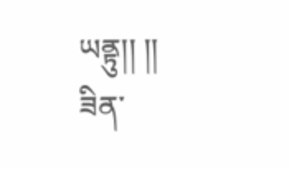ཡནྟུ།། །།
ཟིན་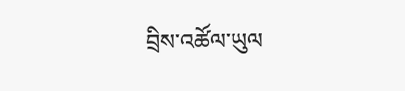བྲིས་འཚོལ་ཡུལ